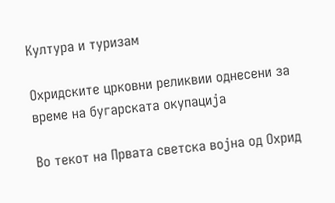Култура и туризам

Охридските црковни реликвии однесени за време на бугарската окупација

Во текот на Првата светска војна од Охрид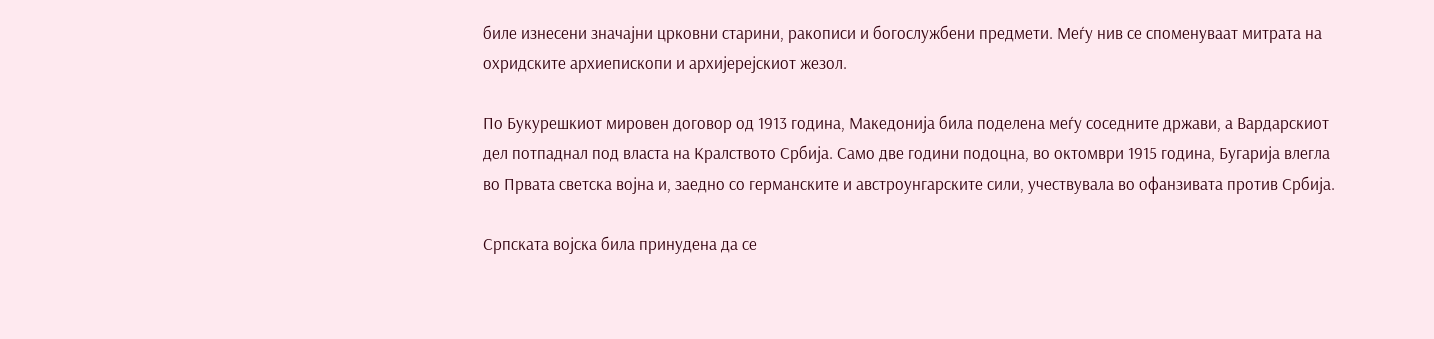биле изнесени значајни црковни старини, ракописи и богослужбени предмети. Меѓу нив се споменуваат митрата на охридските архиепископи и архијерејскиот жезол.

По Букурешкиот мировен договор од 1913 година, Македонија била поделена меѓу соседните држави, а Вардарскиот дел потпаднал под власта на Кралството Србија. Само две години подоцна, во октомври 1915 година, Бугарија влегла во Првата светска војна и, заедно со германските и австроунгарските сили, учествувала во офанзивата против Србија.

Српската војска била принудена да се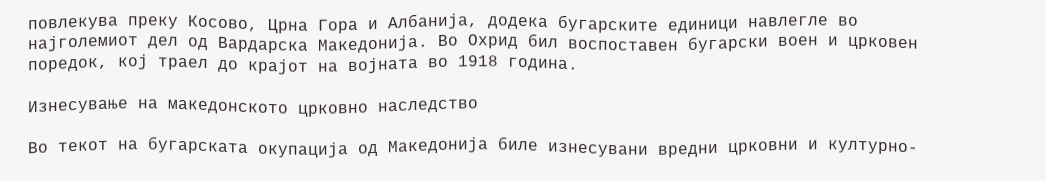повлекува преку Косово, Црна Гора и Албанија, додека бугарските единици навлегле во најголемиот дел од Вардарска Македонија. Во Охрид бил воспоставен бугарски воен и црковен поредок, кој траел до крајот на војната во 1918 година.

Изнесување на македонското црковно наследство

Во текот на бугарската окупација од Македонија биле изнесувани вредни црковни и културно-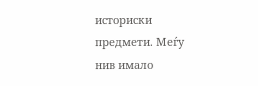историски предмети. Меѓу нив имало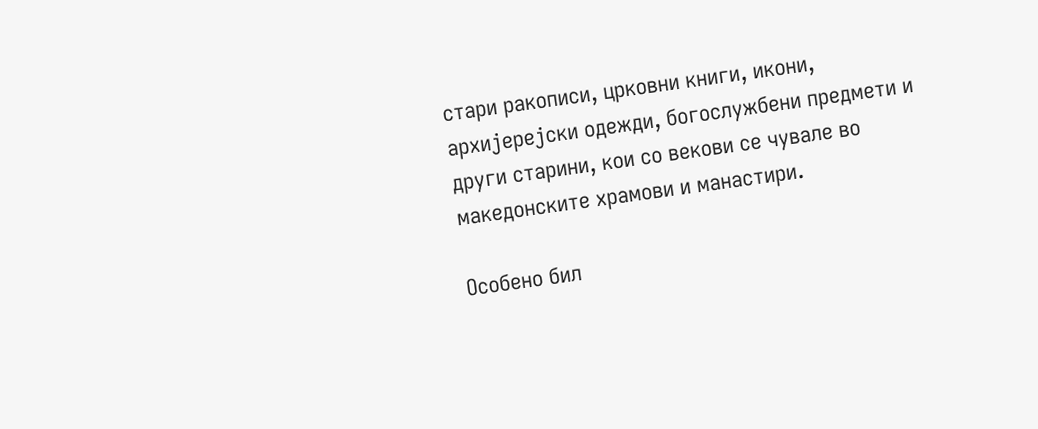стари ракописи, црковни книги, икони, архијерејски одежди, богослужбени предмети и други старини, кои со векови се чувале во македонските храмови и манастири.

Особено бил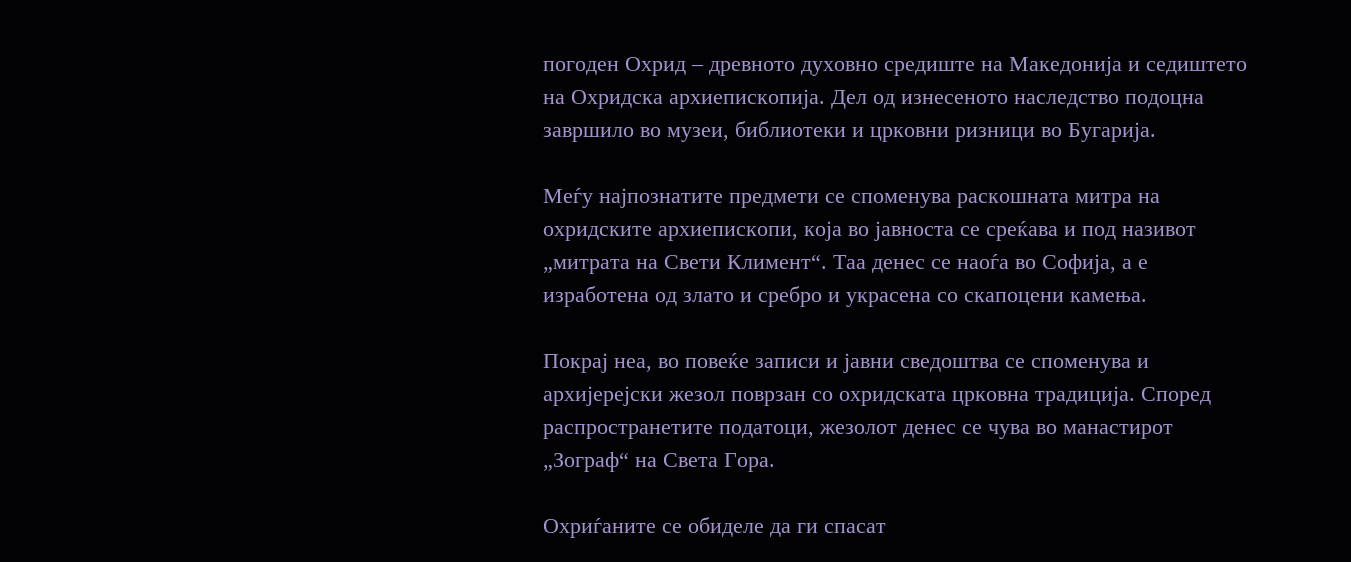погоден Охрид – древното духовно средиште на Македонија и седиштето на Охридска архиепископија. Дел од изнесеното наследство подоцна завршило во музеи, библиотеки и црковни ризници во Бугарија.

Меѓу најпознатите предмети се споменува раскошната митра на охридските архиепископи, која во јавноста се среќава и под називот „митрата на Свети Климент“. Таа денес се наоѓа во Софија, а е изработена од злато и сребро и украсена со скапоцени камења.

Покрај неа, во повеќе записи и јавни сведоштва се споменува и архијерејски жезол поврзан со охридската црковна традиција. Според распространетите податоци, жезолот денес се чува во манастирот „Зограф“ на Света Гора.

Охриѓаните се обиделе да ги спасат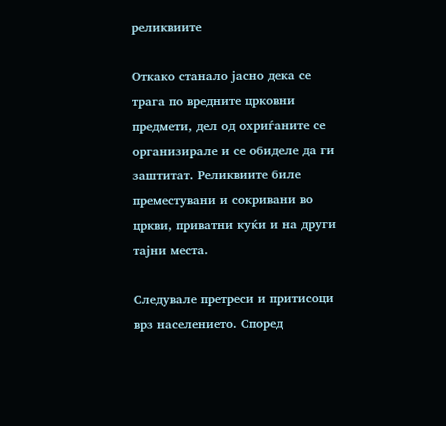реликвиите

Откако станало јасно дека се трага по вредните црковни предмети, дел од охриѓаните се организирале и се обиделе да ги заштитат. Реликвиите биле преместувани и сокривани во цркви, приватни куќи и на други тајни места.

Следувале претреси и притисоци врз населението. Според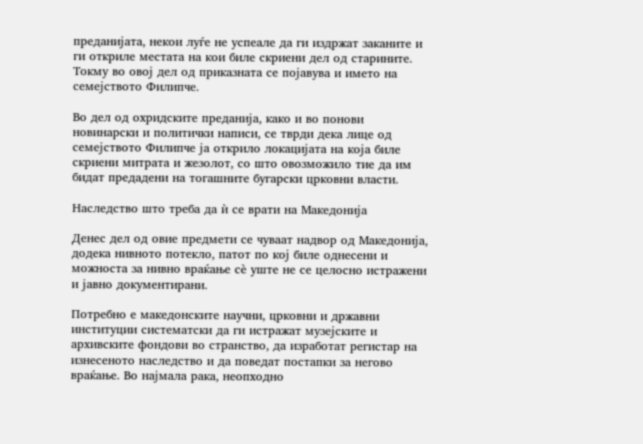преданијата, некои луѓе не успеале да ги издржат заканите и ги откриле местата на кои биле скриени дел од старините. Токму во овој дел од приказната се појавува и името на семејството Филипче.

Во дел од охридските преданија, како и во понови новинарски и политички написи, се тврди дека лице од семејството Филипче ја открило локацијата на која биле скриени митрата и жезолот, со што овозможило тие да им бидат предадени на тогашните бугарски црковни власти.

Наследство што треба да ѝ се врати на Македонија

Денес дел од овие предмети се чуваат надвор од Македонија, додека нивното потекло, патот по кој биле однесени и можноста за нивно враќање сè уште не се целосно истражени и јавно документирани.

Потребно е македонските научни, црковни и државни институции систематски да ги истражат музејските и архивските фондови во странство, да изработат регистар на изнесеното наследство и да поведат постапки за негово враќање. Во најмала рака, неопходно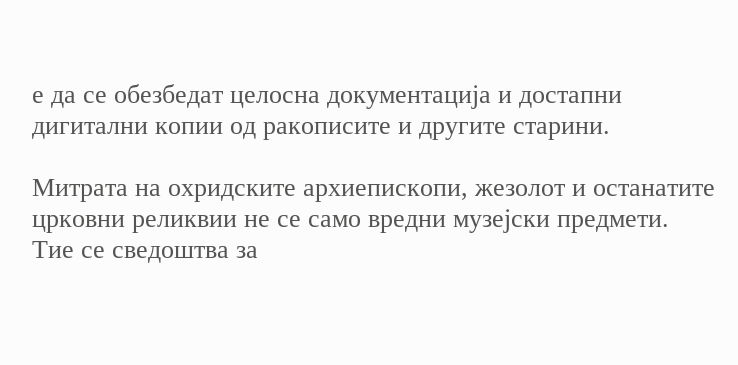е да се обезбедат целосна документација и достапни дигитални копии од ракописите и другите старини.

Митрата на охридските архиепископи, жезолот и останатите црковни реликвии не се само вредни музејски предмети. Тие се сведоштва за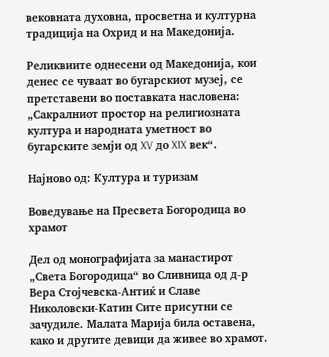вековната духовна, просветна и културна традиција на Охрид и на Македонија.

Реликвиите однесени од Македонија, кои денес се чуваат во бугарскиот музеј, се претставени во поставката насловена: „Сакралниот простор на религиозната култура и народната уметност во бугарските земји од XV до XIX век“.

Најново од: Култура и туризам

Воведување на Пресвета Богородица во храмот

Дел од монографијата за манастирот „Света Богородица“ во Сливница од д-р Вера Стојчевска-Антиќ и Славе Николовски-Катин Сите присутни се зачудиле. Малата Марија била оставена, како и другите девици да живее во храмот.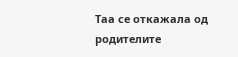Таа се откажала од родителите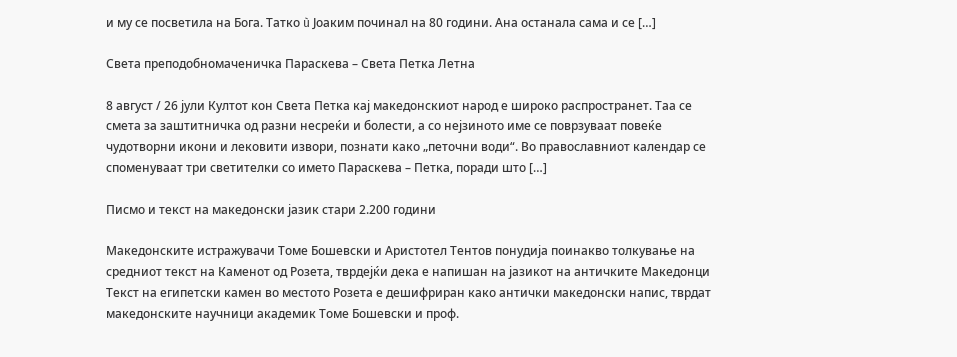и му се посветила на Бога. Татко ù Јоаким починал на 80 години. Ана останала сама и се […]

Света преподобномаченичка Параскева – Света Петка Летна

8 август / 26 јули Култот кон Света Петка кај македонскиот народ е широко распространет. Таа се смета за заштитничка од разни несреќи и болести, а со нејзиното име се поврзуваат повеќе чудотворни икони и лековити извори, познати како „петочни води“. Во православниот календар се споменуваат три светителки со името Параскева – Петка, поради што […]

Писмо и текст на македонски јазик стари 2.200 години

Македонските истражувачи Томе Бошевски и Аристотел Тентов понудија поинакво толкување на средниот текст на Каменот од Розета, тврдејќи дека е напишан на јазикот на античките Македонци Текст на египетски камен во местото Розета е дешифриран како антички македонски напис, тврдат македонските научници академик Томе Бошевски и проф.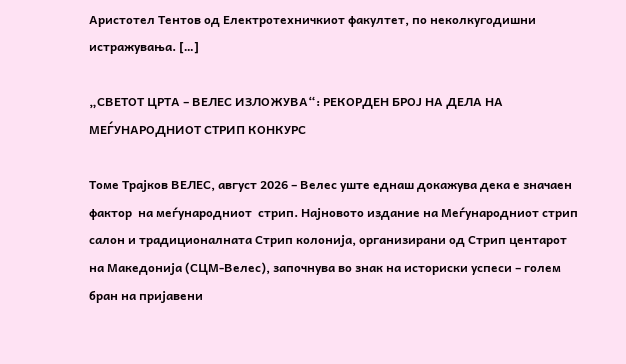Аристотел Тентов од Електротехничкиот факултет, по неколкугодишни истражувања. […]

„СВЕТОТ ЦРТА – ВЕЛЕС ИЗЛОЖУВА“: РЕКОРДЕН БРОЈ НА ДЕЛА НА МЕЃУНАРОДНИОТ СТРИП КОНКУРС

Томе Трајков ВЕЛЕС, август 2026 – Велес уште еднаш докажува дека е значаен фактор  на меѓународниот  стрип. Најновото издание на Меѓународниот стрип салон и традиционалната Стрип колонија, организирани од Стрип центарот на Македонија (СЦМ-Велес), започнува во знак на историски успеси – голем бран на пријавени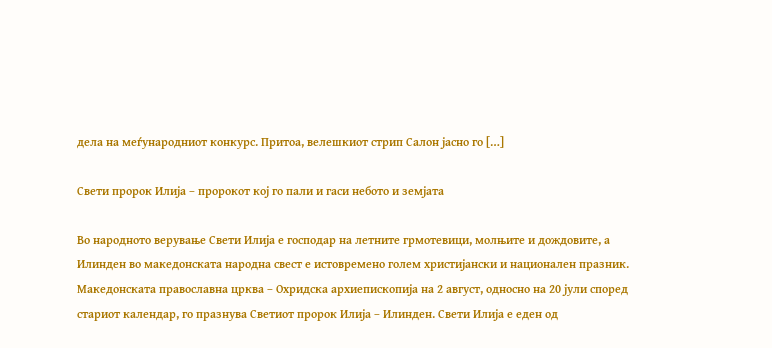дела на меѓународниот конкурс. Притоа, велешкиот стрип Салон јасно го […]

Свети пророк Илија – пророкот кој го пали и гаси небото и земјата

Во народното верување Свети Илија е господар на летните грмотевици, молњите и дождовите, а Илинден во македонската народна свест е истовремено голем христијански и национален празник. Македонската православна црква – Охридска архиепископија на 2 август, односно на 20 јули според стариот календар, го празнува Светиот пророк Илија – Илинден. Свети Илија е еден од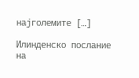најголемите […]

Илинденско послание на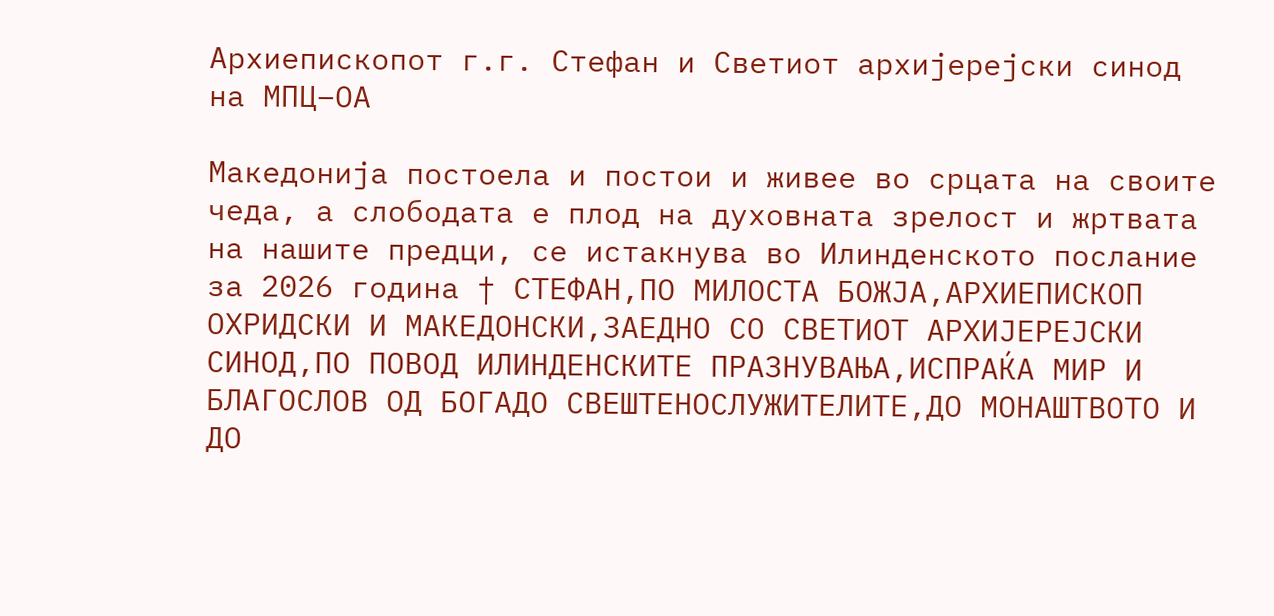Архиепископот г.г. Стефан и Светиот архијерејски синод на МПЦ–ОА

Македонија постоела и постои и живее во срцата на своите чеда, а слободата е плод на духовната зрелост и жртвата на нашите предци, се истакнува во Илинденското послание за 2026 година † СТЕФАН,ПО МИЛОСТА БОЖЈА,АРХИЕПИСКОП ОХРИДСКИ И МАКЕДОНСКИ,ЗАЕДНО СО СВЕТИОТ АРХИЈЕРЕЈСКИ СИНОД,ПО ПОВОД ИЛИНДЕНСКИТЕ ПРАЗНУВАЊА,ИСПРАЌА МИР И БЛАГОСЛОВ ОД БОГАДО СВЕШТЕНОСЛУЖИТЕЛИТЕ,ДО МОНАШТВОТО И ДО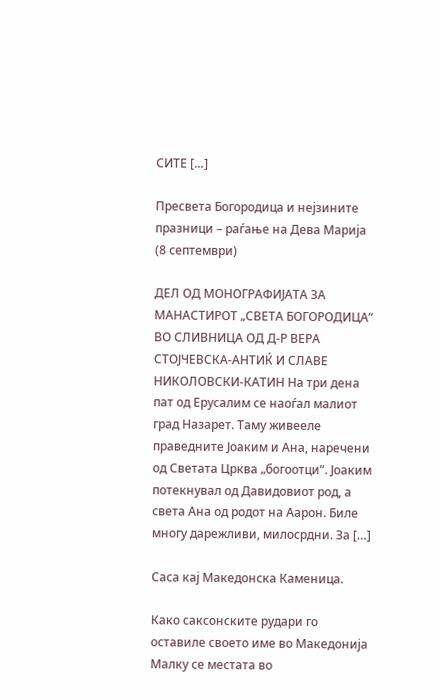СИТЕ […]

Пресвета Богородица и нејзините празници – раѓање на Дева Марија (8 септември)

ДЕЛ ОД МОНОГРАФИЈАТА ЗА МАНАСТИРОТ „СВЕТА БОГОРОДИЦА“ ВО СЛИВНИЦА ОД Д-Р ВЕРА СТОЈЧЕВСКА-АНТИЌ И СЛАВЕ НИКОЛОВСКИ-КАТИН На три дена пат од Ерусалим се наоѓал малиот град Назарет. Таму живееле праведните Јоаким и Ана, наречени од Светата Црква „богоотци”. Јоаким потекнувал од Давидовиот род, а света Ана од родот на Аарон. Биле многу дарежливи, милосрдни. За […]

Саса кај Македонска Каменица.

Како саксонските рудари го оставиле своето име во Македонија Малку се местата во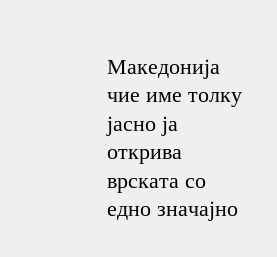Македонија чие име толку јасно ја открива врската со едно значајно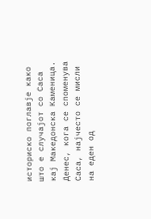историско поглавје како што е случајот со Саса кај Македонска Каменица. Денес, кога се споменува Саса, најчесто се мисли на еден од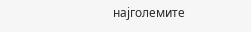најголемите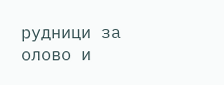рудници за олово и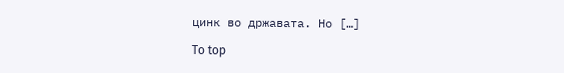цинк во државата. Но […]

To top